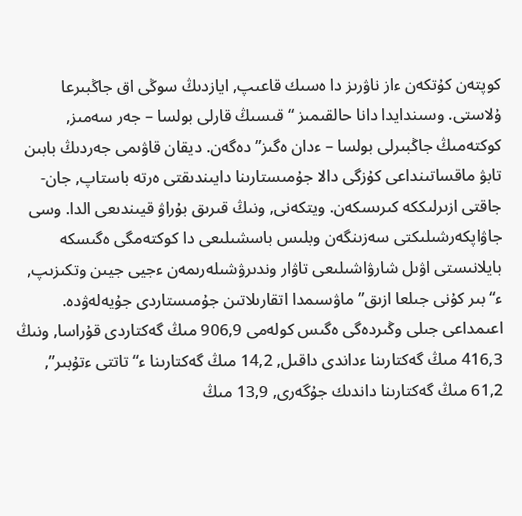كوپتەن كۇتكەن ءاز ناۋرىز دا ەسىك قاعىپ, ايازدىڭ سوڭى اق جاڭبىرعا ۇلاستى. وسىندايدا دانا حالقىمىز “قىسىڭ قارلى بولسا – جەر سەمىز, كوكتەمىڭ جاڭبىرلى بولسا – ءدان ەگىز” دەگەن. ديقان قاۋىمى جەردىڭ بابىن تابۋ ماقساتىنداعى كۇزگى دالا جۇمىستارىنا دايىندىقتى ەرتە باستاپ, جان-جاقتى ازىرلىككە كىرىسكەن. ويتكەنى, ونىڭ قىرىق بۇراۋ قيىندىعى الدا. وسى جاۋاپكەرشىلىكتى سەزىنگەن وبلىس باسشىلىعى دا كوكتەمگى ەگىسكە بايلانىستى اۋىل شارۋاشىلىعى تاۋار وندىرۋشىلەرىمەن ءجيى جيىن وتكىزىپ, ء“بىر كۇنى جىلعا ازىق” ماۋسىمدا اتقارىلاتىن جۇمىستاردى جۇيەلەۋدە.
اعىمداعى جىلى وڭىردەگى ەگىس كولەمى 906,9 مىڭ گەكتاردى قۇراسا, ونىڭ 416,3 مىڭ گەكتارىنا ءداندى داقىل, 14,2 مىڭ گەكتارىنا ء“تاتتى ءتۇبىر”, 61,2 مىڭ گەكتارىنا داندىك جۇگەرى, 13,9 مىڭ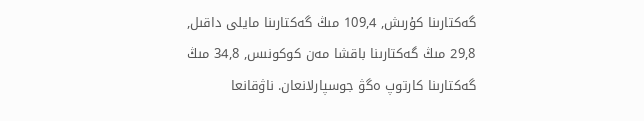گەكتارىنا كۇرىش, 109,4 مىڭ گەكتارىنا مايلى داقىل, 29,8 مىڭ گەكتارىنا باقشا مەن كوكونىس, 34,8 مىڭ گەكتارىنا كارتوپ ەگۋ جوسپارلانعان. ناۋقانعا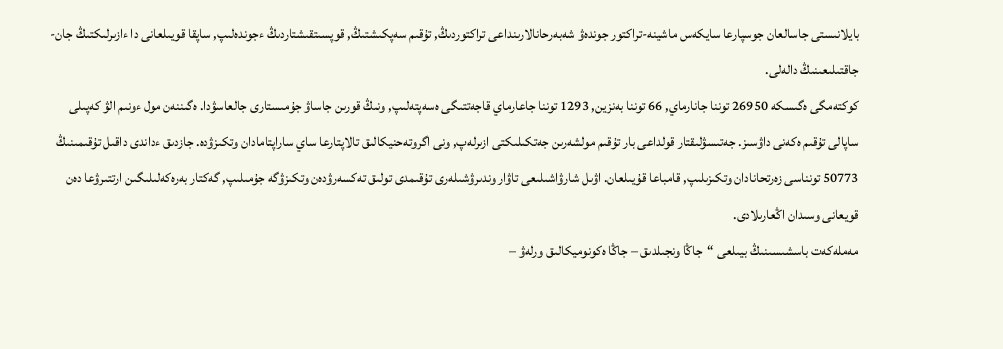بايلانىستى جاسالعان جوسپارعا سايكەس ماشينە-تراكتور جوندەۋ شەبەرحانالارىنداعى تراكتوردىڭ, تۇقىم سەپكىشتىڭ, قوپسىتقىشتاردىڭ ءجوندەلىپ, ساپقا قويىلعانى دا ءازىرلىكتىڭ جان-جاقتىلىعىنىڭ دالەلى.
كوكتەمگى ەگىسكە 26950 توننا جانارماي, 66 توننا بەنزين, 1293 توننا جاعارماي قاجەتتىگى ەسەپتەلىپ, ونىڭ قورىن جاساۋ جۇمىستارى جالعاسۋدا. ەگىننەن مول ءونىم الۋ كەپىلى ساپالى تۇقىم ەكەنى داۋسىز. جەتىسۋلىقتار قولداعى بار تۇقىم مولشەرىن جەتكىلىكتى ازىرلەپ, ونى اگروتەحنيكالىق تالاپتارعا ساي ساراپتامادان وتكىزۋدە. جازدىق ءداندى داقىل تۇقىمىنىڭ 50773 تونناسى زەرتحانادان وتكىزىلىپ, قامباعا قۇيىلعان. اۋىل شارۋاشىلىعى تاۋار وندىرۋشىلەرى تۇقىمدى تولىق تەكسەرۋدەن وتكىزۋگە جۇمىلىپ, گەكتار بەرەكەلىلىگىن ارتتىرۋعا دەن قويعانى وسىدان اڭعارىلادى.
مەملەكەت باسشىسىنىڭ بيىلعى “جاڭا ونجىلدىق – جاڭا ەكونوميكالىق ورلەۋ –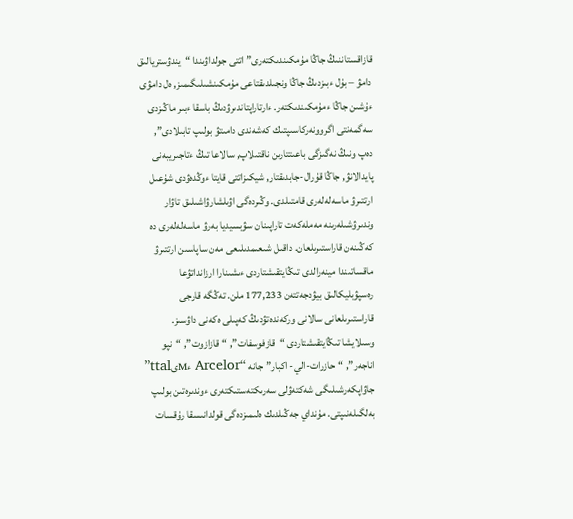قازاقستاننىڭ جاڭا مۇمكىندىكتەرى” اتتى جولداۋىندا “يندۋستريالىق دامۋ – بۇل ءبىزدىڭ جاڭا ونجىلدىقتاعى مۇمكىنشىلىگىمىز, ەل دامۋى ءۇشىن جاڭا ءمۇمكىندىكتەر. ءارتاراپتاندىرۋدىڭ باسقا ءبىر ماڭىزدى سەگمەنتى اگروونەركاسىپتىك كەشەندى دامىتۋ بولىپ تابىلادى”, دەپ ونىڭ نەگىزگى باعىتتارىن ناقتىلاپ, سالاعا تىڭ ءتاجىريبەنى پايدالانۋ, جاڭا قۇرال-جابدىقتار, شيكىزاتتى قايتا ءوڭدەۋدى شۇعىل ارتتىرۋ ماسەلەلەرى قامتىلدى. وڭىردەگى اۋىلشارۋاشىلىق تاۋار وندىرۋشىلەرىنە مەملەكەت تاراپىنان سۋبسيديا بەرۋ ماسەلەلەرى دە كەڭىنەن قاراستىرىلعان. داقىل شىعىمدىلىعى مەن ساپاسىن ارتتىرۋ ماقساتىندا مينەرالدى تىڭايتقىشتاردى ءىشىنارا ارزانداتۋعا رەسپۋبليكالىق بيۋدجەتتەن 177,233 ملن. تەڭگە قارجى قاراستىرىلعانى سالانى وركەندەتۋدىڭ كەپىلى ەكەنى داۋسىز. وسىلايشا تىڭايتقىشتاردى “قازفوسفات”, “قازازوت”, “نپو اناجەر”, “حازرات-الي- اكبار” جانە “Arcelor ءMىttal” جاۋاپكەرشىلىگى شەكتەۋلى سەرىكتەستىكتەرى ءوندىرەتىن بولىپ بەلگىلەنىپتى. مۇنداي جەڭىلدىك ەلىمىزدەگى قولدانىسقا رۇقسات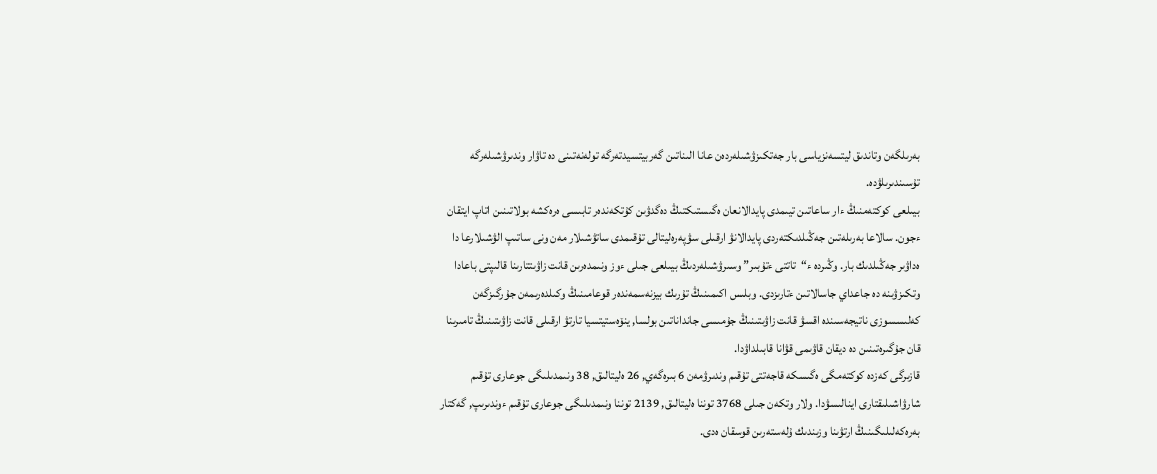بەرىلگەن وتاندىق ليتسەنزياسى بار جەتكىزۋشىلەردەن عانا الىناتىن گەربيتسيدتەرگە تولەنەتىنى دە تاۋار وندىرۋشىلەرگە تۇسىندىرىلۋدە.
بيىلعى كوكتەمنىڭ ءار ساعاتىن تيىمدى پايدالانعان ەگىستىكتىڭ دەگدۋىن كۇتكەندەر تابىسى ەرەكشە بولاتىنىن اتاپ ايتقان ءجون. سالاعا بەرىلەتىن جەڭىلدىكتەردى پايدالانۋ ارقىلى سۋپەرەليتالى تۇقىمدى ساتۋشىلار مەن ونى ساتىپ الۋشىلارعا دا ەداۋىر جەڭىلدىك بار. وڭىردە ء“تاتتى ءتۇبىر” وسىرۋشىلەردىڭ بيىلعى جىلى ءوز ونىمدەرىن قانت زاۋىتتارىنا قالىپتى باعادا وتكىزۋىنە دە جاعداي جاسالاتىن ءتارىزدى. وبلىس اكىمىنىڭ تۇرىك بيزنەسمەندەر قوعامىنىڭ وكىلدەرىمەن جۇرگىزگەن كەلىسسوزى ناتيجەسىندە اقسۋ قانت زاۋىتىنىڭ جۇمىسى جانداناتىن بولسا, ينۆەستيتسيا تارتۋ ارقىلى قانت زاۋىتىنىڭ تامىرىنا قان جۇگىرەتىنىن دە ديقان قاۋىمى قۋانا قابىلداۋدا.
قازىرگى كەزدە كوكتەمگى ەگىسكە قاجەتتى تۇقىم وندىرۋمەن 6 بىرەگەي, 26 ەليتالىق, 38 ونىمدىلىگى جوعارى تۇقىم شارۋاشىلىقتارى اينالىسۋدا. ولار وتكەن جىلى 3768 توننا ەليتالىق, 2139 توننا ونىمدىلىگى جوعارى تۇقىم ءوندىرىپ, گەكتار بەرەكەلىلىگىنىڭ ارتۋىنا وزىندىك ۇلەستەرىن قوسقان ەدى.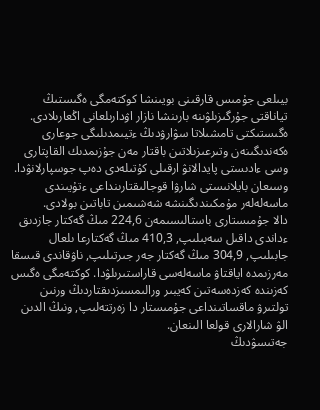بيىلعى جۇمىس قارقىنى بويىنشا كوكتەمگى ەگىستىڭ تياناقتى جۇرگىزىلۋىنە بارىنشا نازار اۋدارىلعانى اڭعارىلادى. ەگىستىكتى تامشىلاتا سۋارۋدىڭ ءتيىمدىلىگى جوعارى ەكەندىگىنەن وتىرعىزىلاتىن باقتار مەن جۇزىمدىك القاپتارى وسى ءادىستى پايدالانۋ ارقىلى كۇتىلەدى دەپ جوسپارلانۋدا. وسىعان بايلانىستى شارۋا قوجالىقتارىنداعى ءتۇيىندى ماسەلەلەر مۇمكىندىگىنشە شەشىمىن تاباتىن بولادى.
دالا جۇمىستارى باستالىسىمەن 224,6 مىڭ گەكتار جازدىق ءداندى داقىل سەبىلىپ, 410,3 مىڭ گەكتارعا ىلعال جابىلىپ, 304,9 مىڭ گەكتار جەر جىرتىلىپ, ناۋقاندى قىسقا مەرزىمدە اياقتاۋ ماسەلەسى قاراستىرىلۋدا. كوكتەمگى ەگىس كەزىندە كەزدەسەتىن كەيبىر ورالىمسىزدىقتاردىڭ ورنىن تولتىرۋ ماقساتىنداعى جۇمىستار دا زەرتتەلىپ, ونىڭ الدىن الۋ شارالارى قولعا الىنعان.
جەتىسۋدىڭ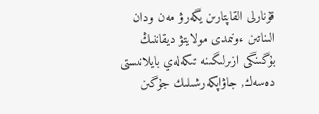قۇنارلى القاپتارىن يگەرۋ مەن ودان الىناتىن ءونىمدى مولايتۋ ديقاننىڭ بۇگىنگى ازىرلىگىنە تىكەلەي بايلانىستى دەسەك, جاۋاپكەرشىلىك جۇگىن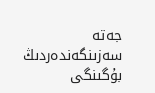جەتە سەزىنگەندەردىڭ بۇگىنگى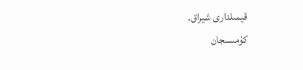قيمىلدارى شيراق.
كۇمىسجان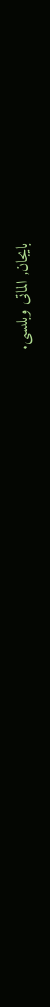بايجان, الماتى وبلىسى.